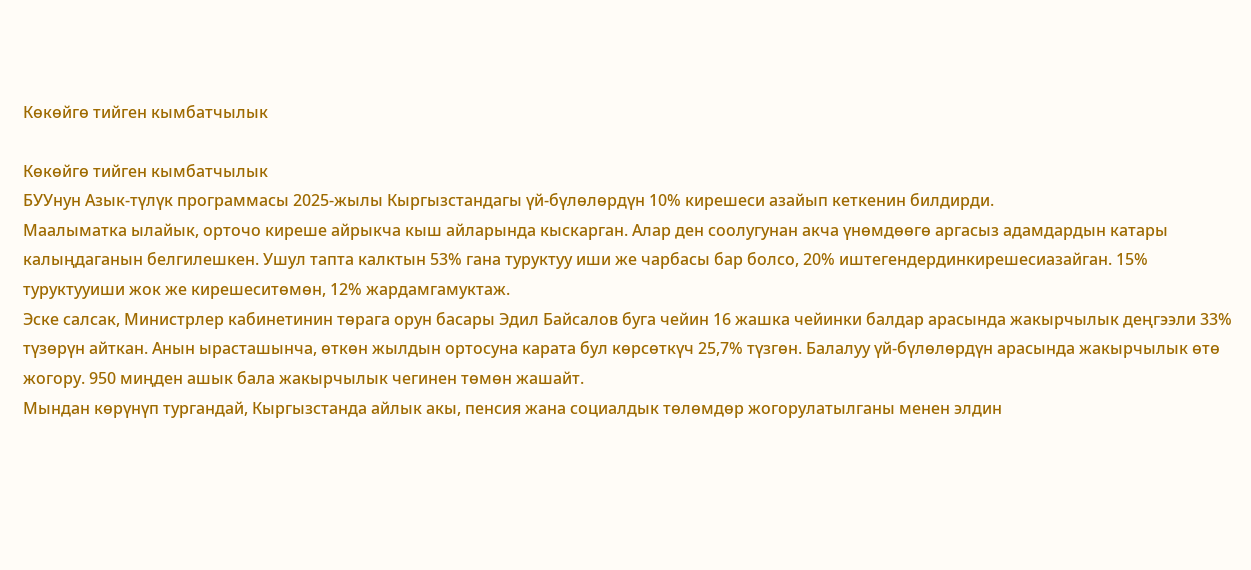Көкөйгө тийген кымбатчылык

Көкөйгө тийген кымбатчылык
БУУнун Азык-түлүк программасы 2025-жылы Кыргызстандагы үй-бүлөлөрдүн 10% кирешеси азайып кеткенин билдирди.
Маалыматка ылайык, орточо киреше айрыкча кыш айларында кыскарган. Алар ден соолугунан акча үнөмдөөгө аргасыз адамдардын катары калыңдаганын белгилешкен. Ушул тапта калктын 53% гана туруктуу иши же чарбасы бар болсо, 20% иштегендердинкирешесиазайган. 15% туруктууиши жок же кирешеситөмөн, 12% жардамгамуктаж.
Эске салсак, Министрлер кабинетинин төрага орун басары Эдил Байсалов буга чейин 16 жашка чейинки балдар арасында жакырчылык деңгээли 33% түзөрүн айткан. Анын ырасташынча, өткөн жылдын ортосуна карата бул көрсөткүч 25,7% түзгөн. Балалуу үй-бүлөлөрдүн арасында жакырчылык өтө жогору. 950 миңден ашык бала жакырчылык чегинен төмөн жашайт.
Мындан көрүнүп тургандай, Кыргызстанда айлык акы, пенсия жана социалдык төлөмдөр жогорулатылганы менен элдин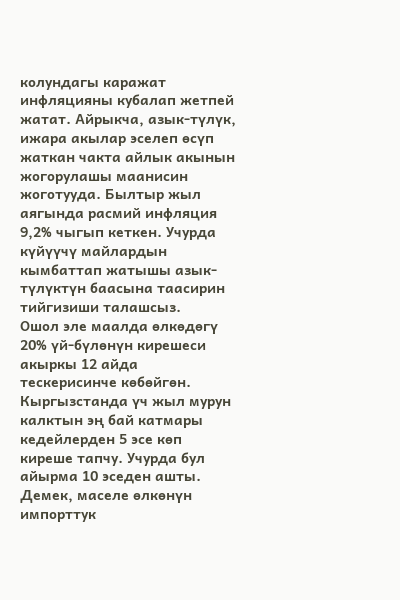колундагы каражат инфляцияны кубалап жетпей жатат. Айрыкча, азык-түлүк, ижара акылар эселеп өсүп жаткан чакта айлык акынын жогорулашы маанисин жоготууда. Былтыр жыл аягында расмий инфляция 9,2% чыгып кеткен. Учурда күйүүчү майлардын кымбаттап жатышы азык-түлүктүн баасына таасирин тийгизиши талашсыз.
Ошол эле маалда өлкөдөгү 20% үй-бүлөнүн кирешеси акыркы 12 айда тескерисинче көбөйгөн. Кыргызстанда үч жыл мурун калктын эң бай катмары кедейлерден 5 эсе көп киреше тапчу. Учурда бул айырма 10 эседен ашты.
Демек, маселе өлкөнүн импорттук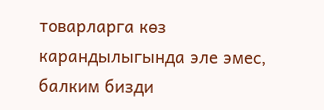товарларга көз карандылыгында эле эмес, балким бизди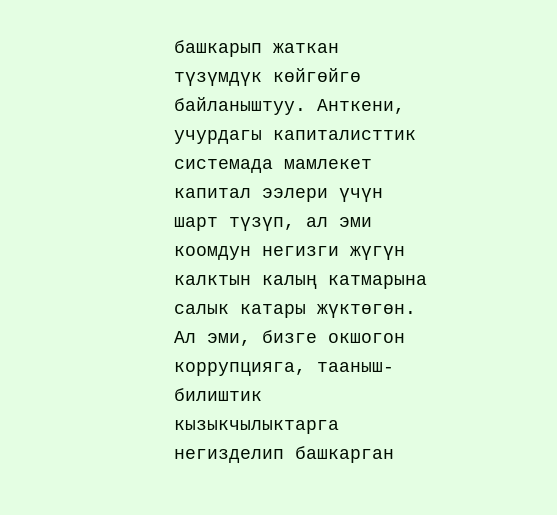башкарып жаткан түзүмдүк көйгөйгө байланыштуу. Анткени, учурдагы капиталисттик системада мамлекет капитал ээлери үчүн шарт түзүп, ал эми коомдун негизги жүгүн калктын калың катмарына салык катары жүктөгөн. Ал эми, бизге окшогон коррупцияга, тааныш-билиштик кызыкчылыктарга негизделип башкарган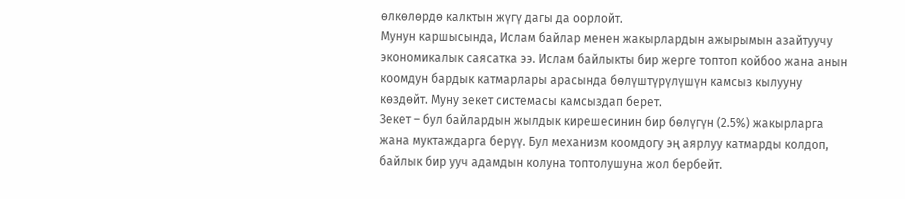өлкөлөрдө калктын жүгү дагы да оорлойт.
Мунун каршысында, Ислам байлар менен жакырлардын ажырымын азайтуучу экономикалык саясатка ээ. Ислам байлыкты бир жерге топтоп койбоо жана анын коомдун бардык катмарлары арасында бөлүштүрүлүшүн камсыз кылууну көздөйт. Муну зекет системасы камсыздап берет.
Зекет – бул байлардын жылдык кирешесинин бир бөлүгүн (2.5%) жакырларга жана муктаждарга берүү. Бул механизм коомдогу эң аярлуу катмарды колдоп, байлык бир ууч адамдын колуна топтолушуна жол бербейт.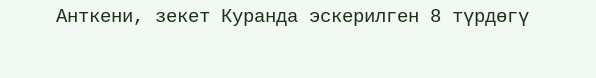Анткени, зекет Куранда эскерилген 8 түрдөгү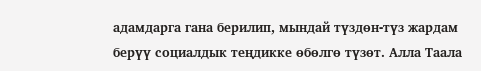адамдарга гана берилип, мындай түздөн-түз жардам берүү социалдык теңдикке өбөлгө түзөт. Алла Таала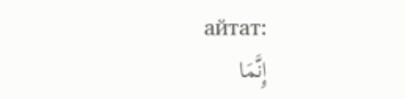айтат:
إِنَّمَا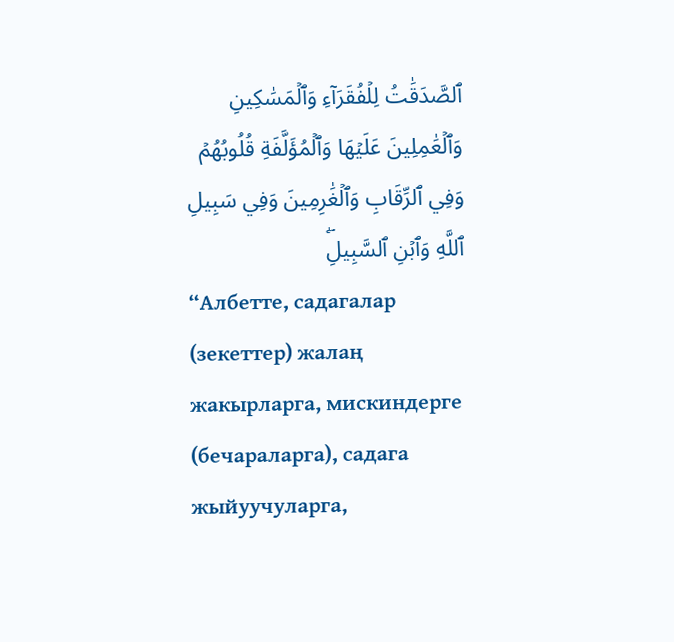ٱلصَّدَقَٰتُ لِلۡفُقَرَآءِ وَٱلۡمَسَٰكِينِ وَٱلۡعَٰمِلِينَ عَلَيۡهَا وَٱلۡمُؤَلَّفَةِ قُلُوبُهُمۡ وَفِي ٱلرِّقَابِ وَٱلۡغَٰرِمِينَ وَفِي سَبِيلِ ٱللَّهِ وَٱبۡنِ ٱلسَّبِيلِۖ
“Албетте, садагалар (зекеттер) жалаң жакырларга, мискиндерге (бечараларга), садага жыйуучуларга,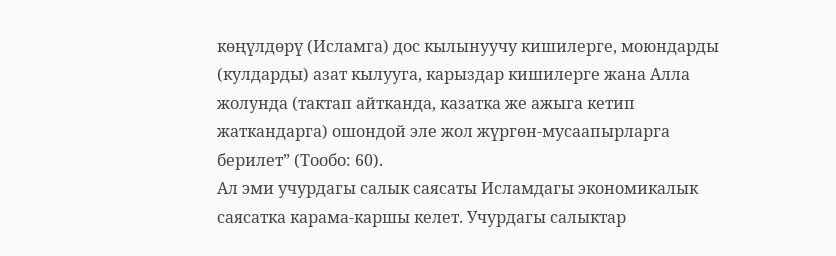көңүлдөрү (Исламга) дос кылынуучу кишилерге, моюндарды (кулдарды) азат кылууга, карыздар кишилерге жана Алла жолунда (тактап айтканда, казатка же ажыга кетип жаткандарга) ошондой эле жол жүргөн-мусаапырларга берилет” (Тообо: 60).
Ал эми учурдагы салык саясаты Исламдагы экономикалык саясатка карама-каршы келет. Учурдагы салыктар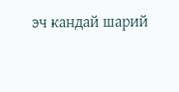эч кандай шарий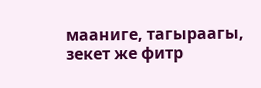мааниге, тагыраагы, зекет же фитр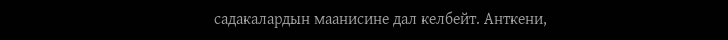садакалардын маанисине дал келбейт. Анткени,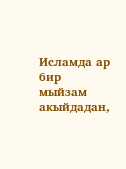Исламда ар бир мыйзам акыйдадан,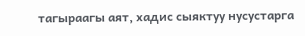тагыраагы аят, хадис сыяктуу нусустарга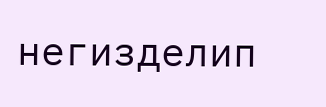негизделип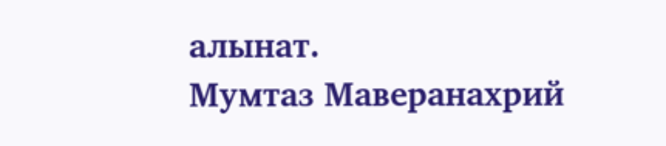алынат.
Мумтаз Маверанахрий